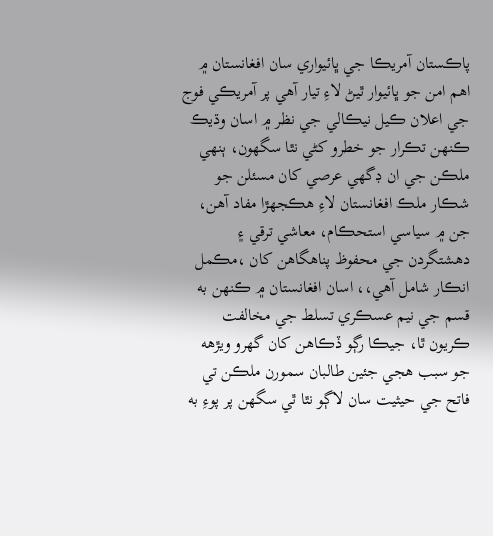پاڪستان آمريڪا جي ڀائيواري سان افغانستان ۾ اهم امن جو ڀائيوار ٿيڻ لاءِ تيار آهي پر آمريڪي فوج جي اعلان ڪيل نيڪالي جي نظر ۾ اسان وڌيڪ ڪنهن تڪرار جو خطرو کڻي نٿا سگهون، ٻنهي ملڪن جي ان ڊگهي عرصي کان مسئلن جو شڪار ملڪ افغانستان لاءِ هڪجهڙا مفاد آهن، جن ۾ سياسي استحڪام، معاشي ترقي ۽ دهشتگردن جي محفوظ پناهگاهن کان ،مڪمل انڪار شامل آهي،، اسان افغانستان ۾ ڪنهن به قسم جي نيم عسڪري تسلط جي مخالفت ڪريون ٿا، جيڪا رڳو ڏڪاهن کان گهرو ويڙهه جو سبب هجي جئين طالبان سمورن ملڪن تي فاتح جي حيثيت سان لاڳو نٿا ٿي سگهن پر پوءِ به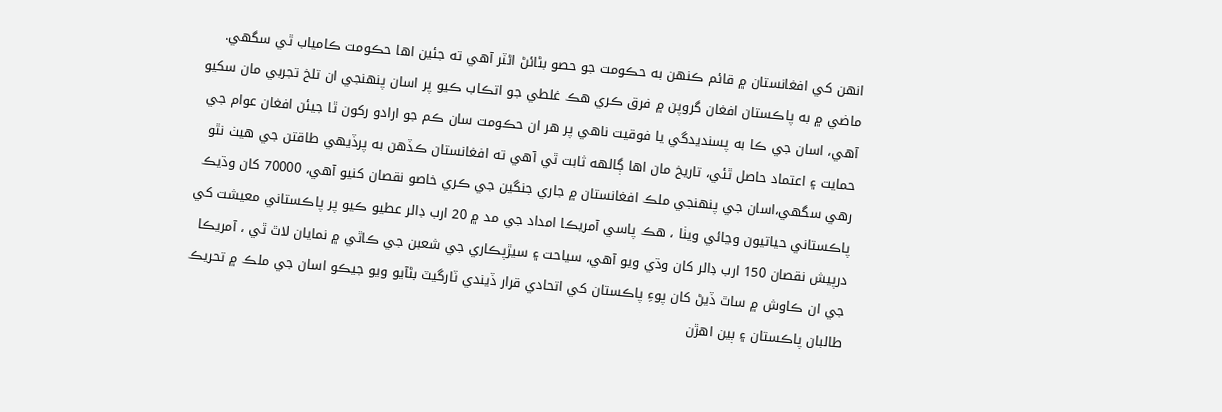انهن کي افغانستان ۾ قائم ڪنهن به حڪومت جو حصو بڻائڻ اڻٽر آهي ته جئين اها حڪومت ڪامياب ٿي سگهي.
ماضي ۾ به پاڪستان افغان گروپن ۾ فرق ڪري هڪ غلطي جو اتڪاب ڪيو پر اسان پنهنجي ان تلخ تجربي مان سکيو آهي، اسان جي ڪا به پسنديدگي يا فوقيت ناهي پر هر ان حڪومت سان ڪم جو ارادو رکون ٿا جيئن افغان عوام جي حمايت ۽ اعتماد حاصل ٿئي، تاريخ مان اها ڳالهه ثابت ٿي آهي ته افغانستان ڪڏهن به پرڏيهي طاقتن جي هيٺ نٿو رهي سگهي،اسان جي پنهنجي ملڪ افغانستان ۾ جاري جنگين جي ڪري خاصو نقصان کنيو آهي، 70000 کان وڌيڪ پاڪستاني حياتيون وڃائي ويٺا ، هڪ پاسي آمريڪا امداد جي مد ۾ 20 ارب ڊالر عطيو ڪيو پر پاڪستاني معيشت کي درپيش نقصان 150 ارب ڊالر کان وڌي ويو آهي، سياحت ۽ سيڙپڪاري جي شعبن جي ڪاٿي ۾ نمايان لاٿ ٿي ، آمريڪا جي ان ڪاوش ۾ ساٿ ڏيڻ کان پوءِ پاڪستان کي اتحادي قرار ڏيندي ٽارگيٽ بڻآيو ويو جيڪو اسان جي ملڪ ۾ تحريڪ طالبان پاڪستان ۽ ٻين اهڙن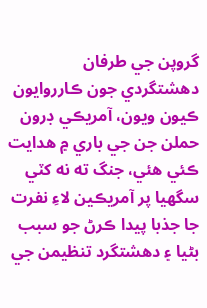گروپن جي طرفان دهشتگردي جون ڪارروايون ڪيون ويون، آمريڪي ڊرون حملن جن جي باري ۾ هدايت ڪئي هئي، جنگ ته نه کٽي سگهيا پر آمريڪين لاءِ نفرت جا جذبا پيدا ڪرڻ جو سبب بڻيا ۽ دهشتگرد تنظيمن جي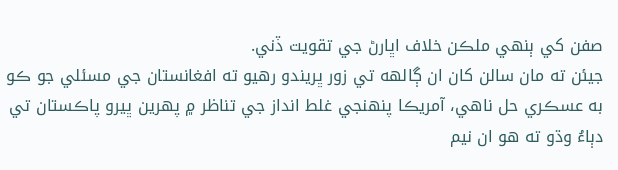صفن کي ٻنهي ملڪن خلاف اڀارڻ جي تقويت ڏني.
جيئن ته مان سالن کان ان ڳالهه تي زور ڀريندو رهيو ته افغانستان جي مسئلي جو ڪو به عسڪري حل ناهي، آمريڪا پنهنجي غلط انداز جي تناظر ۾ پهرين ڀيرو پاڪستان تي دٻاءُ وڌو ته هو ان نيم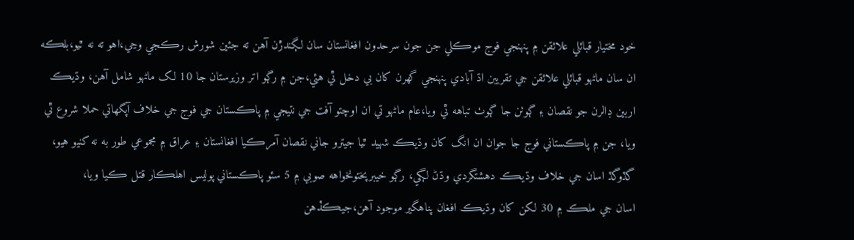خود مختيار قبائلي علائقن ۾ پنهنجي فوج موڪلي جن جون سرحدون افغانستان سان لڳندڙن آهن ته جئين شورش رڪجي وڃي،اهو ته نه ٿيو،بلڪه ان سان ماڻهو قبائلي علائقن جي تقريبن اڌ آبادي پنهنجي گهرن کان بي دخل ٿي هئي،جن ۾ رڳو اتر وزيرستان جا 10 لک ماڻهو شامل آهن، وڌيڪ اربين ڊالرن جو نقصان ۽ ڳوٺن جا ڳوٺ تباهه ٿي ويا،عام ماڻهو تي ان اوچتو آفت جي نتيجي ۾ پاڪستان جي فوج جي خلاف آپگهاتي حملا شروع ٿي ويا، جن ۾ پاڪستاني فوج جا جوان ان انگ کان وڌيڪ شهيد ٿيا جيترو جاني نقصان آمرڪيا افغانستان ۽ عراق ۾ مجموعي طور به نه کنيو هيو، گڏوگڏ اسان جي خلاف وڌيڪ دهشتگردي وڌڻ لڳي، رڳو خيبرپختونخواهه صوبي ۾ 5 سئو پاڪستاني پوليس اهلڪار قتل ڪيا ويا،
اسان جي ملڪ ۾ 30 لکن کان وڌيڪ افغان پناهگير موجود آهن،جيڪڏهن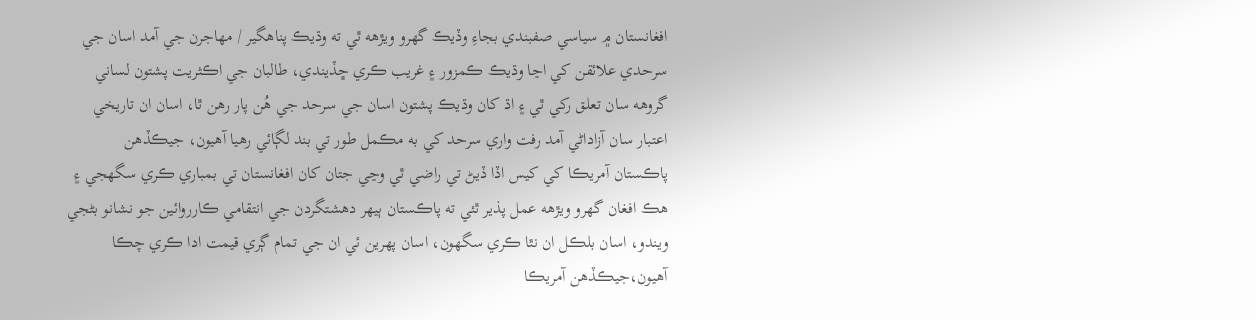افغانستان ۾ سياسي صفبندي بجاءِ وڏيڪ گهرو ويڙهه ٿي ته وڌيڪ پناهگير / مهاجرن جي آمد اسان جي سرحدي علائقن کي اڃا وڌيڪ ڪمزور ۽ غريب ڪري ڇڏيندي، طالبان جي اڪثريت پشتون لساني گروهه سان تعلق رکي ٿي ۽ اڌ کان وڌيڪ پشتون اسان جي سرحد جي هُن پار رهن ٿا، اسان ان تاريخي اعتبار سان آزاداڻي آمد رفت واري سرحد کي به مڪمل طور تي بند لڳائي رهيا آهيون، جيڪڏهن پاڪستان آمريڪا کي کيس اڏا ڏيڻ تي راضي ٿي وڃي جتان کان افغانستان تي بمباري ڪري سگهجي ۽ هڪ افغان گهرو ويڙهه عمل پذير ٿئي ته پاڪستان ٻيهر دهشتگردن جي انتقامي ڪارروائين جو نشانو بڻجي ويندو، اسان بلڪل ان نٿا ڪري سگهون، اسان پهرين ئي ان جي تمام ڳري قيمت ادا ڪري چڪا آهيون،جيڪڏهن آمريڪا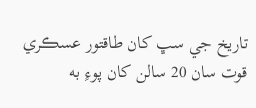تاريخ جي سڀ کان طاقتور عسڪري قوت سان 20 سالن کان پوءِ به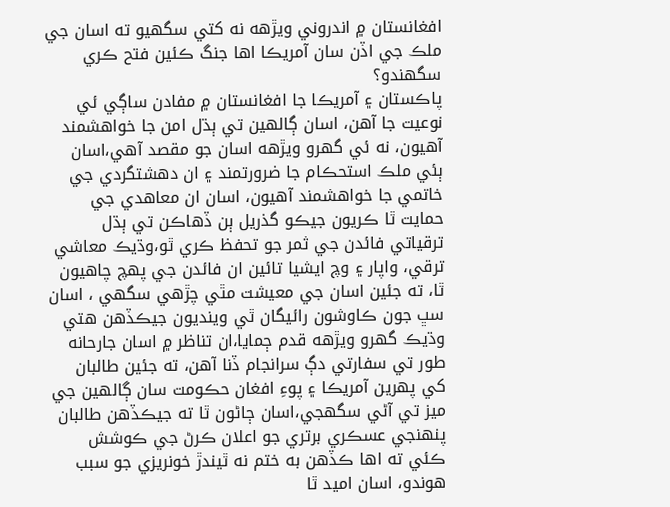افغانستان ۾ اندروني ويڙهه نه کتي سگهيو ته اسان جي ملڪ جي اڏن سان آمريڪا اها جنگ ڪئين فتح ڪري سگهندو؟
پاڪستان ۽ آمريڪا جا افغانستان ۾ مفادن ساڳي ئي نوعيت جا آهن، اسان ڳالهين تي ٻڌل امن جا خواهشمند آهيون، نه ئي گهرو ويڙهه اسان جو مقصد آهي،اسان ٻئي ملڪ استحڪام جا ضرورتمند ۽ ان دهشتگردي جي خاتمي جا خواهشمند آهيون، اسان ان معاهدي جي حمايت ٿا ڪريون جيڪو گذريل ٻن ڏهاڪن تي ٻڌل ترقياتي فائدن جي ثمر جو تحفظ ڪري ٿو،وڌيڪ معاشي ترقي، واپار ۽ وچ ايشيا تائين ان فائدن جي پهچ چاهيون ٿا، ته جئين اسان جي معيشت مٿي چڙهي سگهي ، اسان سڀ جون ڪاوشون رائيگان ٿي وينديون جيڪڏهن هتي وڌيڪ گهرو ويڙهه قدم ڄمايا،ان تناظر ۾ اسان جارحانه طور تي سفارتي دڳ سرانجام ڏنا آهن، ته جئين طالبان کي پهرين آمريڪا ۽ پوءِ افغان حڪومت سان ڳالهين جي ميز تي آڻي سگهجي،اسان ڄاڻون ٿا ته جيڪڏهن طالبان پنهنجي عسڪري برتري جو اعلان ڪرڻ جي ڪوشش ڪئي ته اها ڪڏهن به ختم نه ٿيندڙ خونريزي جو سبب هوندو، اسان اميد ٿا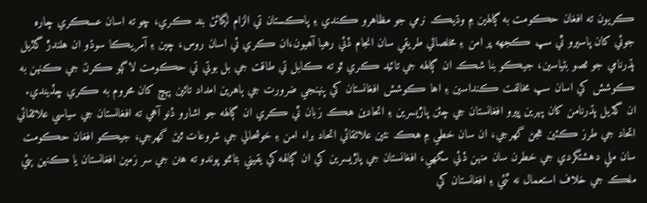ڪريون ته افغان حڪومت به ڳالهين ۾ وڌيڪ نرمي جو مظاهرو ڪندي ۽ پاڪستان تي الزام لڳائڻ بند ڪري، ڇو ته اسان عسڪري چاره جوئي کان پاسيرو ٿي سڀ ڪجهه پر امن ۽ مخلصاڻي طريقي سان انجام ڏئي رهيا آهيون،ان ڪري ئي اسان روس، چين ۽ آمريڪا سوڌو ان هلندڙ گڏيل پڌرنامي جو ثصو بڻياسين، جيڪو بنا شڪ ان ڳالهه جي تائيد ڪري ٿو ته ڪابل تي طاقت جي بل بوتي تي حڪومت لاڳو ڪرڻ جي ڪنهن به ڪوشش کي اسان سڀ مخالفت ڪنداسين ۽ اها ڪوشش افغانستان کي پنهنجي ضرورت جي ٻاهرين امداد تائين پهچ کان محروم به ڪري ڇڏيندي.
ان گڏيل پڌرنامن کان پهرين ڀيرو افغانستان جي چئن پاڙيسرين ۽ اتحادين هڪ زبان ٿي ڪري ان ڳالهه جو اشارو ڏنو آهي ته افغانستان جي سياسي علائقائي اتحاد جي طرز ڪئين هجڻ گهرجي، ان سان خطي ۾ هڪ نئين علائقائي اتحاد براء امن ۽ خوشحالي جي شروعات ٿيڻ گهرجي، جيڪو افغان حڪومت سان ملي دهشتگردي جي خطرن سان منهن ڏئي سگهي، افغانستان جي پاڙيسرين کي ان ڳالهه کي يقيني بڻائڻو پوندو ته هنن جي سر زمين افغانستان يا ڪنهن ٻئي ملڪ جي خلاف استعمال نه ٿئي ۽ افغانستان کي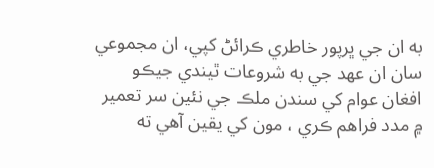به ان جي ڀرپور خاطري ڪرائڻ کپي، ان مجموعي سان ان عهد جي به شروعات ٿيندي جيڪو افغان عوام کي سندن ملڪ جي نئين سر تعمير ۾ مدد فراهم ڪري ، مون کي يقين آهي ته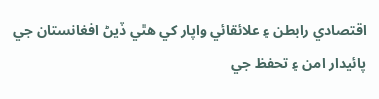اقتصادي رابطن ۽ علائقائي واپار کي هٿي ڏيڻ افغانستان جي پائيدار امن ۽ تحفظ جي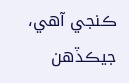ڪنجي آهي، جيڪڏهن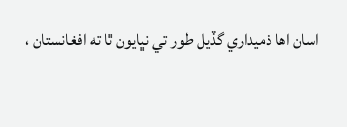اسان اها ذميداري گڏيل طور تي نڀايون ٿا ته افغانستان ،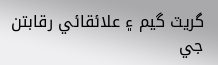گريٽ گيم ۽ علائقائي رقابتن جي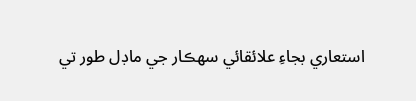استعاري بجاءِ علائقائي سهڪار جي ماڊل طور تي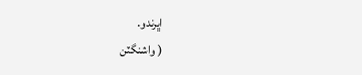اڀرندو.
( واشنگٽن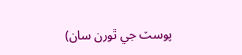پوسٽ جي ٿورن سان)